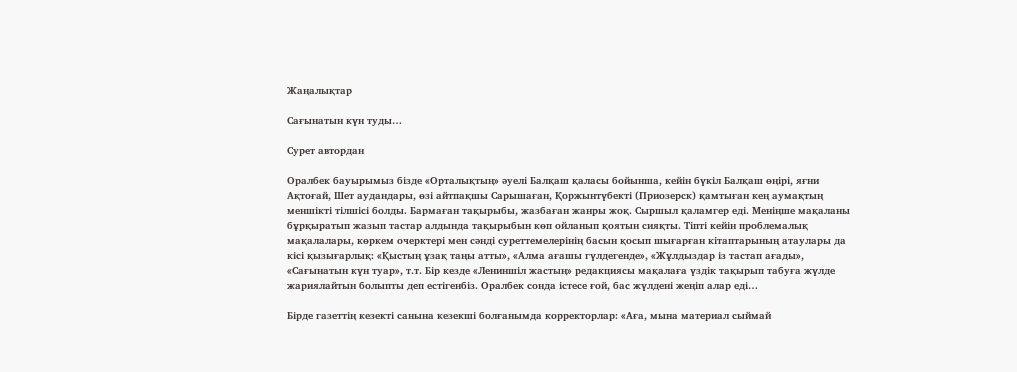Жаңалықтар

Сағынатын күн туды…

Сурет автордан

Оралбек бауырымыз бізде «Орталықтың» әуелі Балқаш қаласы бойынша, кейін бүкіл Балқаш өңірі, яғни Ақтоғай, Шет аудандары, өзі айтпақшы Сарышаған, Қоржынтүбекті (Приозерск) қамтыған кең аумақтың меншікті тілшісі болды. Бармаған тақырыбы, жазбаған жанры жоқ. Сыршыл қаламгер еді. Меніңше мақаланы бұрқыратып жазып тастар алдында тақырыбын көп ойланып қоятын сияқты. Тіпті кейін проблемалық мақалалары, көркем очерктері мен сәнді суреттемелерінің басын қосып шығарған кітаптарының атаулары да кісі қызығарлық: «Қыстың ұзақ таңы атты», «Алма ағашы гүлдегенде», «Жұлдыздар із тастап ағады», «Сағынатын күн туар», т.т. Бір кезде «Лениншіл жастың» редакциясы мақалаға үздік тақырып табуға жүлде жариялайтын болыпты деп естігенбіз. Оралбек сонда істесе ғой, бас жүлдені жеңіп алар еді…

Бірде газеттің кезекті санына кезекші болғанымда корректорлар: «Аға, мына материал сыймай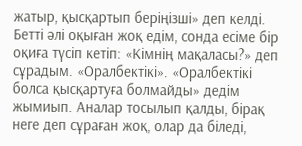жатыр, қысқартып беріңізші» деп келді. Бетті әлі оқыған жоқ едім, сонда есіме бір оқиға түсіп кетіп: «Кімнің мақаласы?» деп сұрадым. «Оралбектікі». «Оралбектікі болса қысқартуға болмайды» дедім жымиып. Аналар тосылып қалды, бірақ неге деп сұраған жоқ, олар да біледі,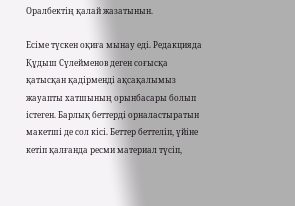Оралбектің қалай жазатынын.

Есіме түскен оқиға мынау еді. Редакцияда Құдыш Сүлейменов деген соғысқа қатысқан қадірменді ақсақалымыз жауапты хатшының орынбасары болып істеген. Барлық беттерді орналастыратын макетші де сол кісі. Беттер беттеліп, үйіне кетіп қалғанда ресми материал түсіп,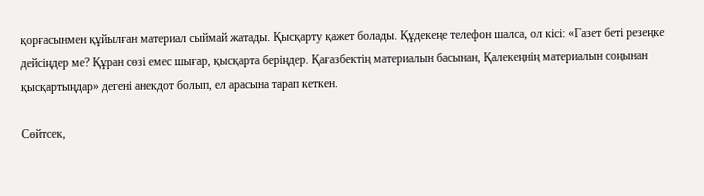қорғасынмен құйылған материал сыймай жатады. Қысқарту қажет болады. Құдекеңе телефон шалса, ол кісі: «Газет беті резеңке дейсіңдер ме? Құран сөзі емес шығар, қысқарта беріңдер. Қағазбектің материалын басынан, Қалекеңнің материалын соңынан қысқартыңдар» дегені анекдот болып, ел арасына тарап кеткен.

Сөйтсек,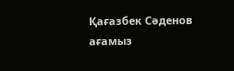Қағазбек Сәденов ағамыз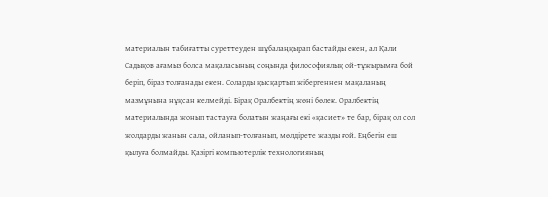материалын табиғатты суреттеуден шұбалаңқырап бастайды екен, ал Қали Садықов ағамыз болса мақаласының соңында философиялық ой-тұжырымға бой беріп, біраз толғанады екен. Соларды қысқартып жібергеннен мақаланың мазмұнына нұқсан келмейді. Бірақ Оралбектің жөні бөлек. Оралбектің материалында жонып тастауға болатын жаңағы екі «қасиет» те бар, бірақ ол сол жолдарды жанын сала, ойланып-толғанып, мөлдірете жазды ғой. Еңбегін еш қылуға болмайды. Қазіргі компьютерлік технологияның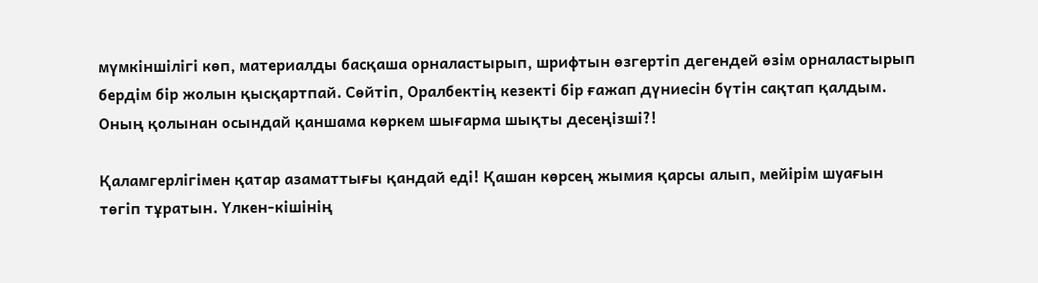мүмкіншілігі көп, материалды басқаша орналастырып, шрифтын өзгертіп дегендей өзім орналастырып бердім бір жолын қысқартпай. Сөйтіп, Оралбектің кезекті бір ғажап дүниесін бүтін сақтап қалдым. Оның қолынан осындай қаншама көркем шығарма шықты десеңізші?!

Қаламгерлігімен қатар азаматтығы қандай еді! Қашан көрсең жымия қарсы алып, мейірім шуағын төгіп тұратын. Үлкен-кішінің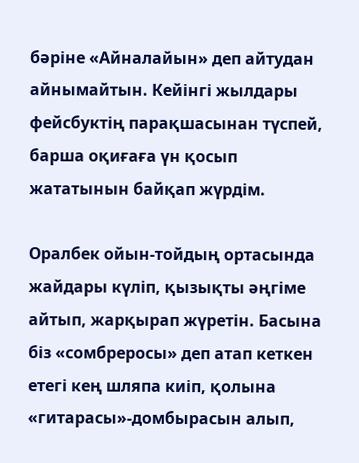бәріне «Айналайын» деп айтудан айнымайтын. Кейінгі жылдары фейсбуктің парақшасынан түспей, барша оқиғаға үн қосып жататынын байқап жүрдім.

Оралбек ойын-тойдың ортасында жайдары күліп, қызықты әңгіме айтып, жарқырап жүретін. Басына біз «сомбреросы» деп атап кеткен етегі кең шляпа киіп, қолына «гитарасы»-домбырасын алып,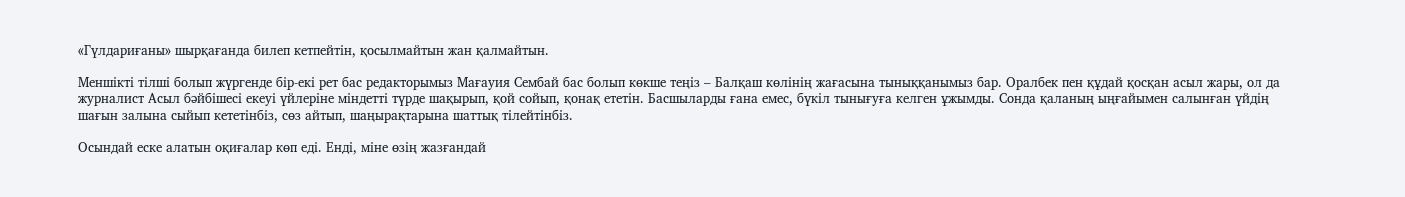«Гүлдариғаны» шырқағанда билеп кетпейтін, қосылмайтын жан қалмайтын.

Меншікті тілші болып жүргенде бір-екі рет бас редакторымыз Мағауия Сембай бас болып көкше теңіз – Балқаш көлінің жағасына тыныққанымыз бар. Оралбек пен құдай қосқан асыл жары, ол да журналист Асыл бәйбішесі екеуі үйлеріне міндетті түрде шақырып, қой сойып, қонақ ететін. Басшыларды ғана емес, бүкіл тынығуға келген ұжымды. Сонда қаланың ыңғайымен салынған үйдің шағын залына сыйып кететінбіз, сөз айтып, шаңырақтарына шаттық тілейтінбіз.

Осындай еске алатын оқиғалар көп еді. Енді, міне өзің жазғандай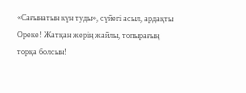«Сағынатын күн туды», сүйегі асыл, ардақты Ореке! Жатқан жерің жайлы, топырағың торқа болсын!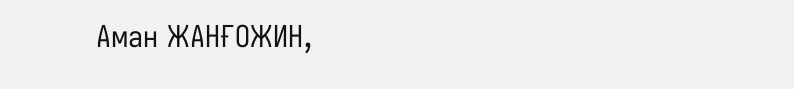Аман ЖАНҒОЖИН,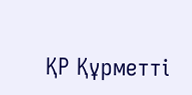ҚР Құрметті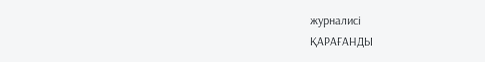журналисі
ҚАРАҒАНДЫ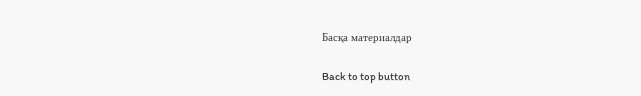Басқа материалдар

Back to top button